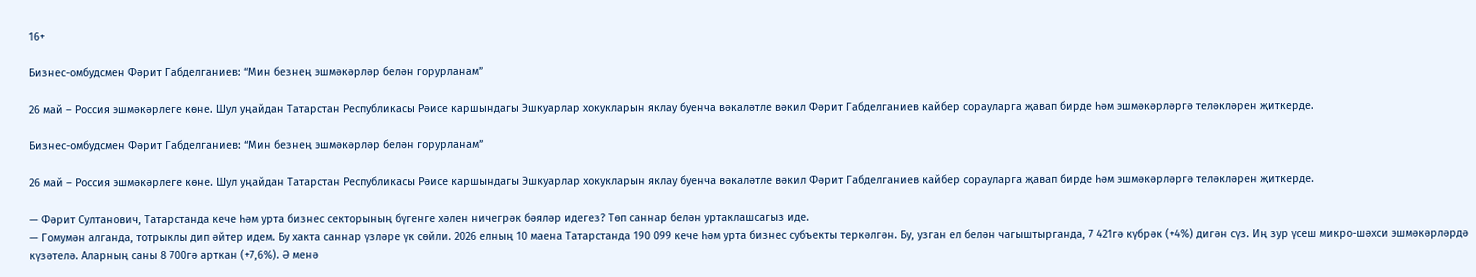16+

Бизнес-омбудсмен Фәрит Габделганиев: “Мин безнең эшмәкәрләр белән горурланам”

26 май – Россия эшмәкәрлеге көне. Шул уңайдан Татарстан Республикасы Рәисе каршындагы Эшкуарлар хокукларын яклау буенча вәкаләтле вәкил Фәрит Габделганиев кайбер сорауларга җавап бирде һәм эшмәкәрләргә теләкләрен җиткерде.

Бизнес-омбудсмен Фәрит Габделганиев: “Мин безнең эшмәкәрләр белән горурланам”

26 май – Россия эшмәкәрлеге көне. Шул уңайдан Татарстан Республикасы Рәисе каршындагы Эшкуарлар хокукларын яклау буенча вәкаләтле вәкил Фәрит Габделганиев кайбер сорауларга җавап бирде һәм эшмәкәрләргә теләкләрен җиткерде.

— Фәрит Султанович, Татарстанда кече һәм урта бизнес секторының бүгенге хәлен ничегрәк бәяләр идегез? Төп саннар белән уртаклашсагыз иде.
— Гомумән алганда, тотрыклы дип әйтер идем. Бу хакта саннар үзләре үк сөйли. 2026 елның 10 маена Татарстанда 190 099 кече һәм урта бизнес субъекты теркәлгән. Бу, узган ел белән чагыштырганда, 7 421гә күбрәк (+4%) дигән сүз. Иң зур үсеш микро-шәхси эшмәкәрләрдә күзәтелә. Аларның саны 8 700гә арткан (+7,6%). Ә менә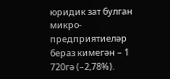юридик зат булган микро-предприятиеләр бераз кимегән – 1 720гә (–2,78%).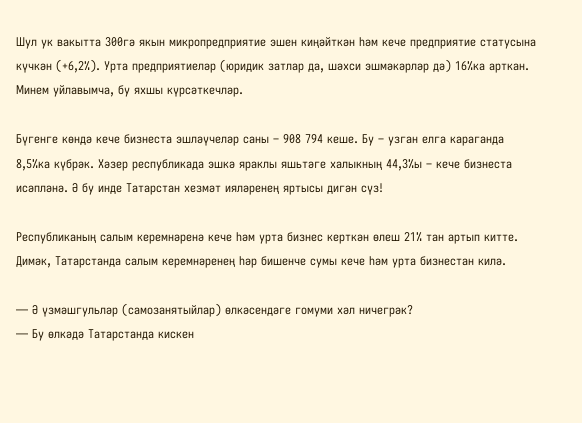Шул ук вакытта 300гә якын микропредприятие эшен киңәйткән һәм кече предприятие статусына күчкән (+6,2%). Урта предприятиеләр (юридик затлар да, шәхси эшмәкәрләр дә) 16%ка арткан. Минем уйлавымча, бу яхшы күрсәткечләр.

Бүгенге көндә кече бизнеста эшләүчеләр саны – 908 794 кеше. Бу – узган елга караганда 8,5%ка күбрәк. Хәзер республикада эшкә яраклы яшьтәге халыкның 44,3%ы – кече бизнеста исәпләнә. Ә бу инде Татарстан хезмәт ияләренең яртысы дигән сүз!

Республиканың салым керемнәренә кече һәм урта бизнес керткән өлеш 21% тан артып китте. Димәк, Татарстанда салым керемнәренең һәр бишенче сумы кече һәм урта бизнестан килә.

— Ә үзмәшгульләр (самозанятыйлар) өлкәсендәге гомуми хәл ничегрәк?
— Бу өлкәдә Татарстанда кискен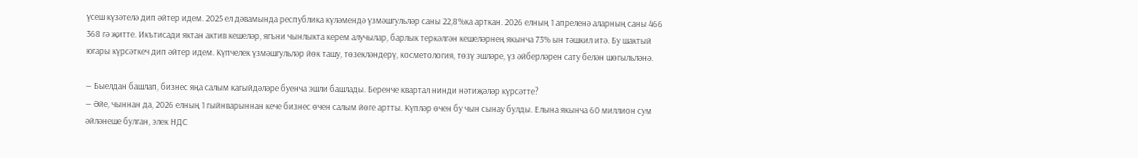үсеш күзәтелә дип әйтер идем. 2025 ел дәвамында республика күләмендә үзмәшгульләр саны 22,8%ка арткан. 2026 елның 1 апреленә аларның саны 466 368 гә җитте. Икътисади яктан актив кешеләр, ягъни чынлыкта керем алучылар, барлык теркәлгән кешеләрнең якынча 73% ын тәшкил итә. Бу шактый югары күрсәткеч дип әйтер идем. Күпчелек үзмәшгульләр йөк ташу, төзекләндерү, косметология, төзү эшләре, үз әйберләрен сату белән шөгыльләнә.

— Быелдан башлап, бизнес яңа салым кагыйдәләре буенча эшли башлады. Беренче квартал нинди нәтиҗәләр күрсәтте?
— Әйе, чыннан да, 2026 елның 1 гыйнварыннан кече бизнес өчен салым йөге артты. Күпләр өчен бу чын сынау булды. Елына якынча 60 миллион сум әйләнеше булган, элек НДС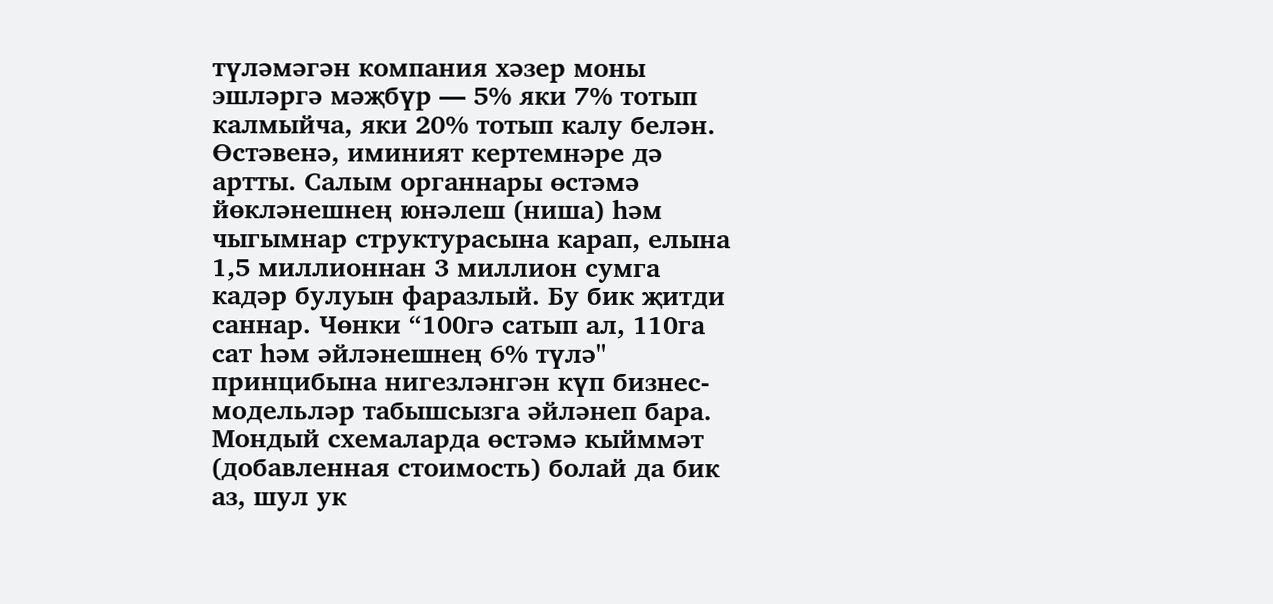түләмәгән компания хәзер моны эшләргә мәҗбүр — 5% яки 7% тотып калмыйча, яки 20% тотып калу белән. Өстәвенә, иминият кертемнәре дә артты. Салым органнары өстәмә йөкләнешнең юнәлеш (ниша) һәм чыгымнар структурасына карап, елына 1,5 миллионнан 3 миллион сумга кадәр булуын фаразлый. Бу бик җитди саннар. Чөнки “100гә сатып ал, 110га сат һәм әйләнешнең 6% түлә" принцибына нигезләнгән күп бизнес-модельләр табышсызга әйләнеп бара. Мондый схемаларда өстәмә кыйммәт (добавленная стоимость) болай да бик аз, шул ук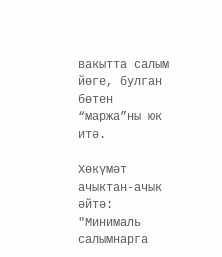вакытта салым йөге, булган бөтен “маржа”ны юк итә.

Хөкүмәт ачыктан-ачык әйтә: "Минималь салымнарга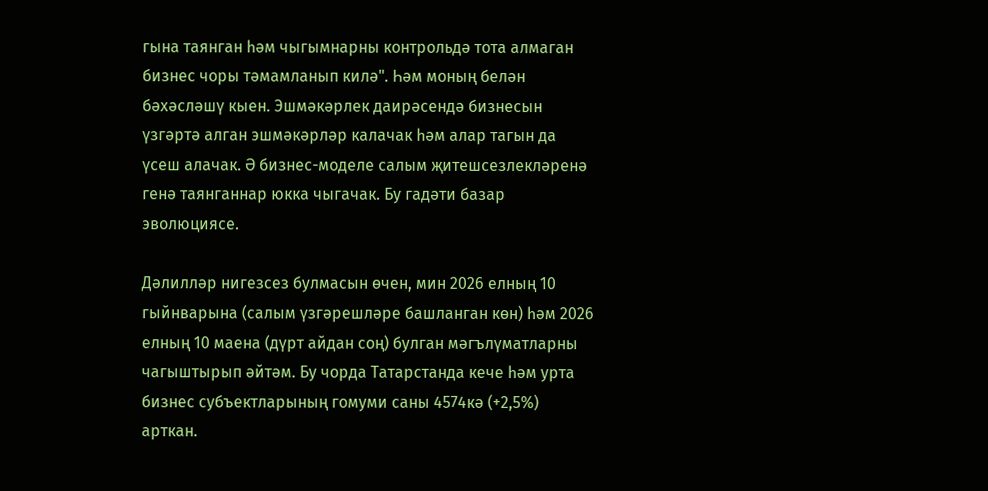гына таянган һәм чыгымнарны контрольдә тота алмаган бизнес чоры тәмамланып килә". Һәм моның белән бәхәсләшү кыен. Эшмәкәрлек даирәсендә бизнесын үзгәртә алган эшмәкәрләр калачак һәм алар тагын да үсеш алачак. Ә бизнес-моделе салым җитешсезлекләренә генә таянганнар юкка чыгачак. Бу гадәти базар эволюциясе.

Дәлилләр нигезсез булмасын өчен, мин 2026 елның 10 гыйнварына (салым үзгәрешләре башланган көн) һәм 2026 елның 10 маена (дүрт айдан соң) булган мәгълүматларны чагыштырып әйтәм. Бу чорда Татарстанда кече һәм урта бизнес субъектларының гомуми саны 4574кә (+2,5%) арткан.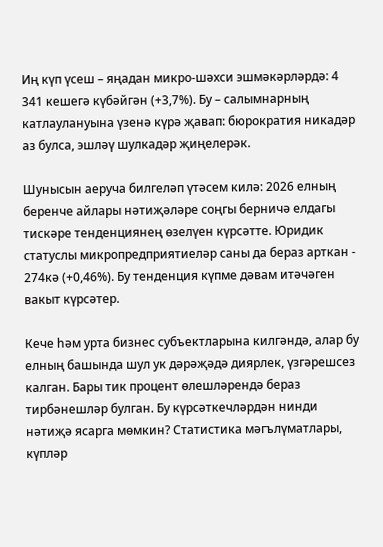Иң күп үсеш – яңадан микро-шәхси эшмәкәрләрдә: 4 341 кешегә күбәйгән (+3,7%). Бу – салымнарның катлаулануына үзенә күрә җавап: бюрократия никадәр аз булса, эшләү шулкадәр җиңелерәк.

Шунысын аеруча билгеләп үтәсем килә: 2026 елның беренче айлары нәтиҗәләре соңгы берничә елдагы тискәре тенденциянең өзелүен күрсәтте. Юридик статуслы микропредприятиеләр саны да бераз арткан - 274кә (+0,46%). Бу тенденция күпме дәвам итәчәген вакыт күрсәтер.

Кече һәм урта бизнес субъектларына килгәндә, алар бу елның башында шул ук дәрәҗәдә диярлек, үзгәрешсез калган. Бары тик процент өлешләрендә бераз тирбәнешләр булган. Бу күрсәткечләрдән нинди нәтиҗә ясарга мөмкин? Статистика мәгълүматлары, күпләр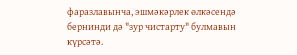фаразлавынча, эшмәкәрлек өлкәсендә бернинди дә "зур чистарту" булмавын күрсәтә.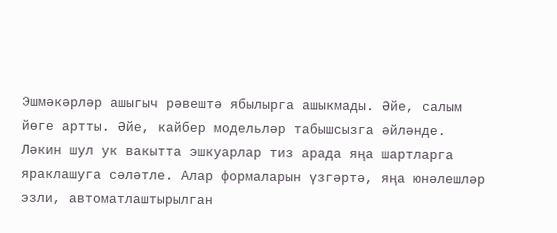Эшмәкәрләр ашыгыч рәвештә ябылырга ашыкмады. Әйе, салым йөге артты. Әйе, кайбер модельләр табышсызга әйләнде. Ләкин шул ук вакытта эшкуарлар тиз арада яңа шартларга яраклашуга сәләтле. Алар формаларын үзгәртә, яңа юнәлешләр эзли, автоматлаштырылган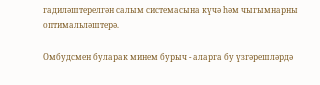гадиләштерелгән салым системасына күчә һәм чыгымнарны оптимальләштерә.

Омбудсмен буларак минем бурыч - аларга бу үзгәрешләрдә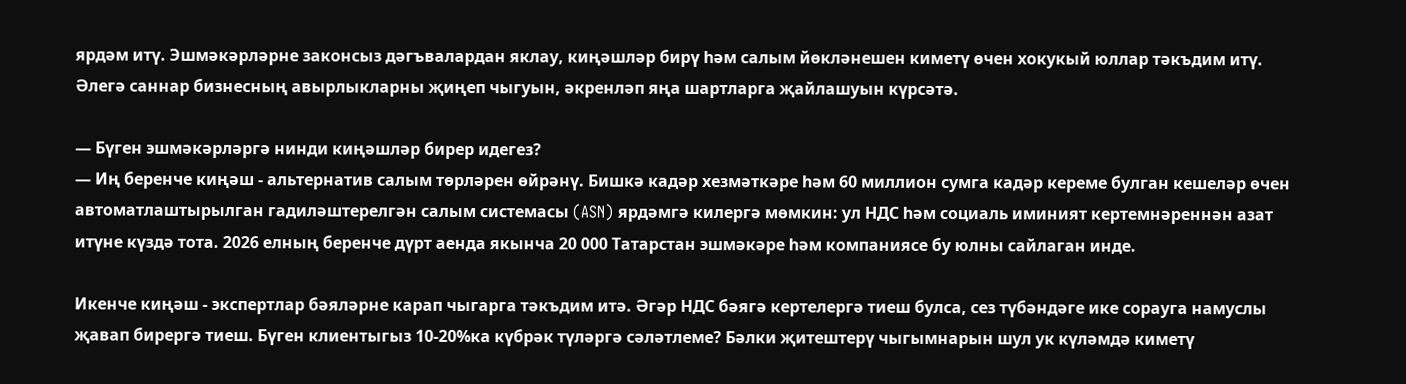ярдәм итү. Эшмәкәрләрне законсыз дәгъвалардан яклау, киңәшләр бирү һәм салым йөкләнешен киметү өчен хокукый юллар тәкъдим итү. Әлегә саннар бизнесның авырлыкларны җиңеп чыгуын, әкренләп яңа шартларга җайлашуын күрсәтә.

— Бүген эшмәкәрләргә нинди киңәшләр бирер идегез?
— Иң беренче киңәш - альтернатив салым төрләрен өйрәнү. Бишкә кадәр хезмәткәре һәм 60 миллион сумга кадәр кереме булган кешеләр өчен автоматлаштырылган гадиләштерелгән салым системасы (ASN) ярдәмгә килергә мөмкин: ул НДС һәм социаль иминият кертемнәреннән азат итүне күздә тота. 2026 елның беренче дүрт аенда якынча 20 000 Татарстан эшмәкәре һәм компаниясе бу юлны сайлаган инде.

Икенче киңәш - экспертлар бәяләрне карап чыгарга тәкъдим итә. Әгәр НДС бәягә кертелергә тиеш булса, сез түбәндәге ике сорауга намуслы җавап бирергә тиеш. Бүген клиентыгыз 10-20%ка күбрәк түләргә сәләтлеме? Бәлки җитештерү чыгымнарын шул ук күләмдә киметү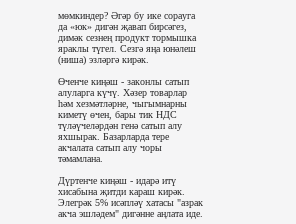мөмкиндер? Әгәр бу ике сорауга да «юк» дигән җавап бирсәгез, димәк сезнең продукт тормышка яраклы түгел. Сезгә яңа юнәлеш (ниша) эзләргә кирәк.

Өченче киңәш - законлы сатып алуларга күчү. Хәзер товарлар һәм хезмәтләрне, чыгымнарны киметү өчен, бары тик НДС түләүчеләрдән генә сатып алу яхшырак. Базарларда тере акчалата сатып алу чоры тәмамлана.

Дүртенче киңәш - идарә итү хисабына җитди караш кирәк. Элегрәк 5% исәпләү хатасы "азрак акча эшләдем" дигәнне аңлата иде.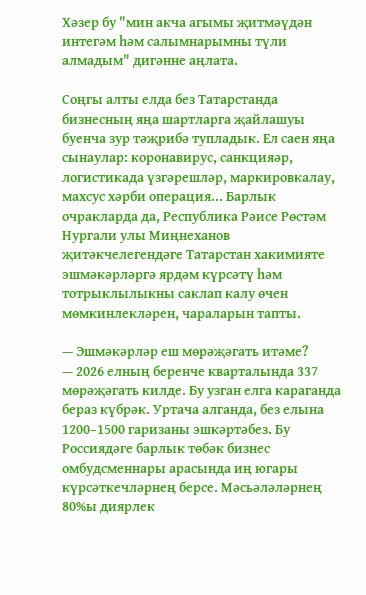Хәзер бу "мин акча агымы җитмәүдән интегәм һәм салымнарымны түли алмадым" дигәнне аңлата.

Соңгы алты елда без Татарстанда бизнесның яңа шартларга җайлашуы буенча зур тәҗрибә тупладык. Ел саен яңа сынаулар: коронавирус, санкцияәр, логистикада үзгәрешләр, маркировкалау, махсус хәрби операция... Барлык очракларда да, Республика Рәисе Рөстәм Нургали улы Миңнеханов җитәкчелегендәге Татарстан хакимияте эшмәкәрләргә ярдәм күрсәтү һәм тотрыклылыкны саклап калу өчен мөмкинлекләрен, чараларын тапты.

— Эшмәкәрләр еш мөрәҗәгать итәме?
— 2026 елның беренче кварталында 337 мөрәҗәгать килде. Бу узган елга караганда бераз күбрәк. Уртача алганда, без елына 1200–1500 гаризаны эшкәртәбез. Бу Россиядәге барлык төбәк бизнес омбудсменнары арасында иң югары күрсәткечләрнең берсе. Мәсьәләләрнең 80%ы диярлек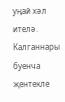уңай хәл ителә. Калганнары буенча җентекле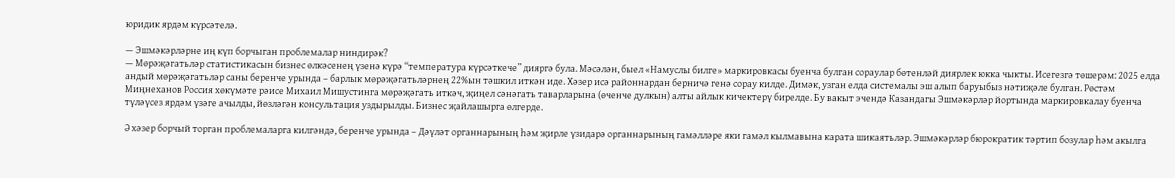юридик ярдәм күрсәтелә.

— Эшмәкәрләрне иң күп борчыган проблемалар ниндирәк?
— Мөрәҗәгатьләр статистикасын бизнес өлкәсенең үзенә күрә “температура күрсәткече” дияргә була. Мәсәлән, быел «Намуслы билге» маркировкасы буенча булган сораулар бөтенләй диярлек юкка чыкты. Исегезгә төшерәм: 2025 елда андый мөрәҗәгатьләр саны беренче урында – барлык мөрәҗәгатьләрнең 22%ын тәшкил иткән иде. Хәзер исә районнардан берничә генә сорау килде. Димәк, узган елда системалы эш алып баруыбыз нәтиҗәле булган. Рөстәм Миңнеханов Россия хөкүмәте рәисе Михаил Мишустинга мөрәҗәгать иткәч, җиңел сәнәгать таварларына (өченче дулкын) алты айлык кичектерү бирелде. Бу вакыт эчендә Казандагы Эшмәкәрләр йортында маркировкалау буенча түләүсез ярдәм үзәге ачылды, йөзләгән консультация уздырылды. Бизнес җайлашырга өлгерде.

Ә хәзер борчый торган проблемаларга килгәндә, беренче урында – Дәүләт органнарының һәм җирле үзидарә органнарының гамәлләре яки гамәл кылмавына карата шикаятьләр. Эшмәкәрләр бюрократик тәртип бозулар һәм акылга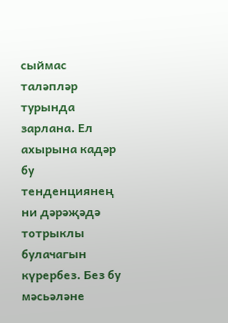сыймас таләпләр турында зарлана. Ел ахырына кадәр бу тенденциянең ни дәрәҗәдә тотрыклы булачагын күрербез. Без бу мәсьәләне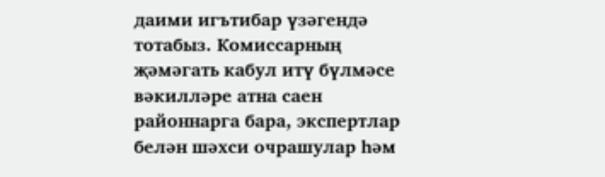даими игътибар үзәгендә тотабыз. Комиссарның җәмәгать кабул итү бүлмәсе вәкилләре атна саен районнарга бара, экспертлар белән шәхси очрашулар һәм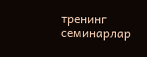тренинг семинарлар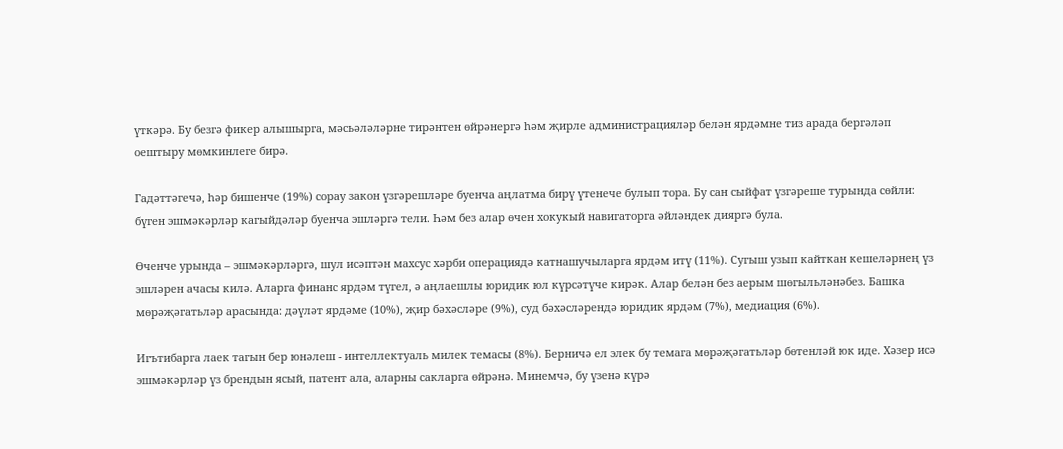үткәрә. Бу безгә фикер алышырга, мәсьәләләрне тирәнтен өйрәнергә һәм җирле администрацияләр белән ярдәмне тиз арада бергәләп оештыру мөмкинлеге бирә.

Гадәттәгечә, һәр бишенче (19%) сорау закон үзгәрешләре буенча аңлатма бирү үтенече булып тора. Бу сан сыйфат үзгәреше турында сөйли: бүген эшмәкәрләр кагыйдәләр буенча эшләргә тели. Һәм без алар өчен хокукый навигаторга әйләндек дияргә була.

Өченче урында – эшмәкәрләргә, шул исәптән махсус хәрби операциядә катнашучыларга ярдәм итү (11%). Сугыш узып кайткан кешеләрнең үз эшләрен ачасы килә. Аларга финанс ярдәм түгел, ә аңлаешлы юридик юл күрсәтүче кирәк. Алар белән без аерым шөгыльләнәбез. Башка мөрәҗәгатьләр арасында: дәүләт ярдәме (10%), җир бәхәсләре (9%), суд бәхәсләрендә юридик ярдәм (7%), медиация (6%).

Игътибарга лаек тагын бер юнәлеш - интеллектуаль милек темасы (8%). Берничә ел элек бу темага мөрәҗәгатьләр бөтенләй юк иде. Хәзер исә эшмәкәрләр үз брендын ясый, патент ала, аларны сакларга өйрәнә. Минемчә, бу үзенә күрә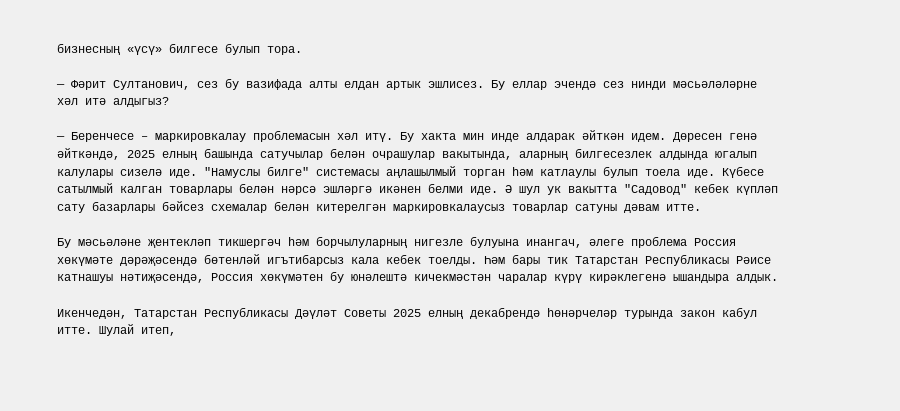бизнесның «үсү» билгесе булып тора.

— Фәрит Султанович, сез бу вазифада алты елдан артык эшлисез. Бу еллар эчендә сез нинди мәсьәләләрне хәл итә алдыгыз?

— Беренчесе – маркировкалау проблемасын хәл итү. Бу хакта мин инде алдарак әйткән идем. Дөресен генә әйткәндә, 2025 елның башында сатучылар белән очрашулар вакытында, аларның билгесезлек алдында югалып калулары сизелә иде. "Намуслы билге" системасы аңлашылмый торган һәм катлаулы булып тоела иде. Күбесе сатылмый калган товарлары белән нәрсә эшләргә икәнен белми иде. Ә шул ук вакытта "Садовод" кебек күпләп сату базарлары бәйсез схемалар белән китерелгән маркировкалаусыз товарлар сатуны дәвам итте.

Бу мәсьәләне җентекләп тикшергәч һәм борчылуларның нигезле булуына инангач, әлеге проблема Россия хөкүмәте дәрәҗәсендә бөтенләй игътибарсыз кала кебек тоелды. Һәм бары тик Татарстан Республикасы Рәисе катнашуы нәтиҗәсендә, Россия хөкүмәтен бу юнәлештә кичекмәстән чаралар күрү кирәклегенә ышандыра алдык.

Икенчедән, Татарстан Республикасы Дәүләт Советы 2025 елның декабрендә һөнәрчеләр турында закон кабул итте. Шулай итеп,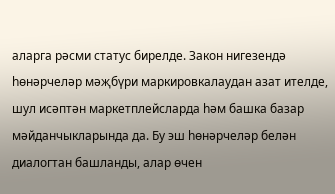аларга рәсми статус бирелде. Закон нигезендә һөнәрчеләр мәҗбүри маркировкалаудан азат ителде, шул исәптән маркетплейсларда һәм башка базар мәйданчыкларында да. Бу эш һөнәрчеләр белән диалогтан башланды, алар өчен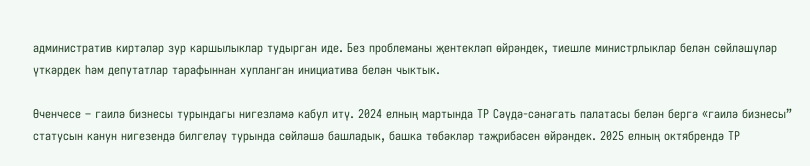административ киртәләр зур каршылыклар тудырган иде. Без проблеманы җентекләп өйрәндек, тиешле министрлыклар белән сөйләшүләр үткәрдек һәм депутатлар тарафыннан хупланган инициатива белән чыктык.

Өченчесе – гаилә бизнесы турындагы нигезләмә кабул итү. 2024 елның мартында ТР Сәүдә-сәнәгать палатасы белән бергә «гаилә бизнесы” статусын канун нигезендә билгеләү турында сөйләшә башладык, башка төбәкләр тәҗрибәсен өйрәндек. 2025 елның октябрендә ТР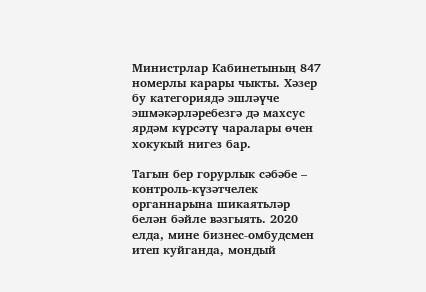Министрлар Кабинетының 847 номерлы карары чыкты. Хәзер бу категориядә эшләүче эшмәкәрләребезгә дә махсус ярдәм күрсәтү чаралары өчен хокукый нигез бар.

Тагын бер горурлык сәбәбе – контроль-күзәтчелек органнарына шикаятьләр белән бәйле вәзгыять. 2020 елда, мине бизнес-омбудсмен итеп куйганда, мондый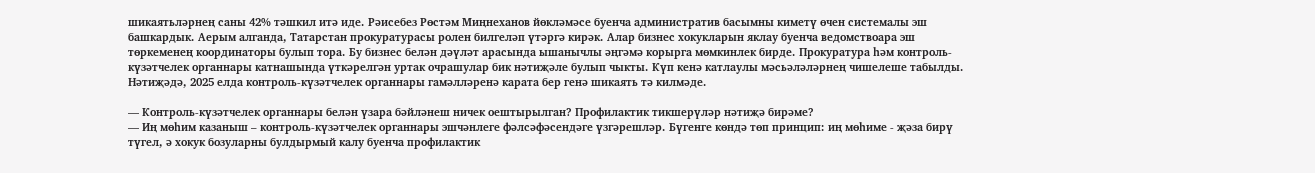шикаятьләрнең саны 42% тәшкил итә иде. Рәисебез Рөстәм Миңнеханов йөкләмәсе буенча административ басымны киметү өчен системалы эш башкардык. Аерым алганда, Татарстан прокуратурасы ролен билгеләп үтәргә кирәк. Алар бизнес хокукларын яклау буенча ведомствоара эш төркеменең координаторы булып тора. Бу бизнес белән дәүләт арасында ышанычлы әңгәмә корырга мөмкинлек бирде. Прокуратура һәм контроль-күзәтчелек органнары катнашында үткәрелгән уртак очрашулар бик нәтиҗәле булып чыкты. Күп кенә катлаулы мәсьәләләрнең чишелеше табылды. Нәтиҗәдә, 2025 елда контроль-күзәтчелек органнары гамәлләренә карата бер генә шикаять тә килмәде.

— Контроль-күзәтчелек органнары белән үзара бәйләнеш ничек оештырылган? Профилактик тикшерүләр нәтиҗә бирәме?
— Иң мөһим казаныш – контроль-күзәтчелек органнары эшчәнлеге фәлсәфәсендәге үзгәрешләр. Бүгенге көндә төп принцип: иң мөһиме - җәза бирү түгел, ә хокук бозуларны булдырмый калу буенча профилактик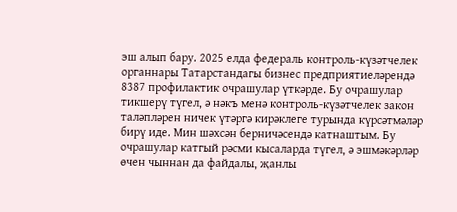эш алып бару. 2025 елда федераль контроль-күзәтчелек органнары Татарстандагы бизнес предприятиеләрендә 8387 профилактик очрашулар үткәрде. Бу очрашулар тикшерү түгел, ә нәкъ менә контроль-күзәтчелек закон таләпләрен ничек үтәргә кирәклеге турында күрсәтмәләр бирү иде. Мин шәхсән берничәсендә катнаштым. Бу очрашулар катгый рәсми кысаларда түгел, ә эшмәкәрләр өчен чыннан да файдалы, җанлы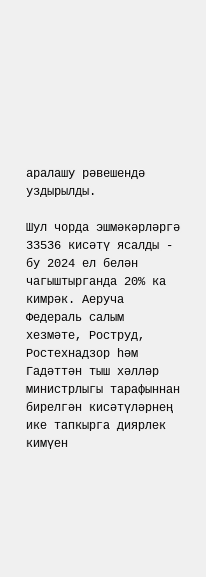аралашу рәвешендә уздырылды.

Шул чорда эшмәкәрләргә 33536 кисәтү ясалды - бу 2024 ел белән чагыштырганда 20% ка кимрәк. Аеруча Федераль салым хезмәте, Роструд, Ростехнадзор һәм Гадәттән тыш хәлләр министрлыгы тарафыннан бирелгән кисәтүләрнең ике тапкырга диярлек кимүен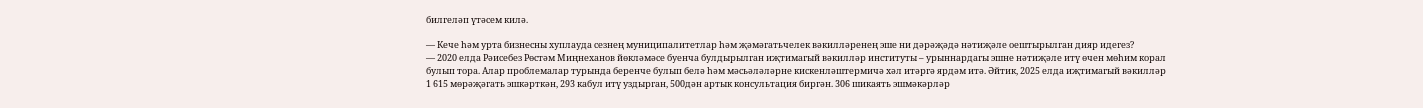билгеләп үтәсем килә.

— Кече һәм урта бизнесны хуплауда сезнең муниципалитетлар һәм җәмәгатьчелек вәкилләренең эше ни дәрәҗәдә нәтиҗәле оештырылган дияр идегез?
— 2020 елда Рәисебез Рөстәм Миңнеханов йөкләмәсе буенча булдырылган иҗтимагый вәкилләр институты – урыннардагы эшне нәтиҗәле итү өчен мөһим корал булып тора. Алар проблемалар турында беренче булып белә һәм мәсьәләләрне кискенләштермичә хәл итәргә ярдәм итә. Әйтик, 2025 елда иҗтимагый вәкилләр 1 615 мөрәҗәгать эшкәрткән, 293 кабул итү уздырган, 500дән артык консультация биргән. 306 шикаять эшмәкәрләр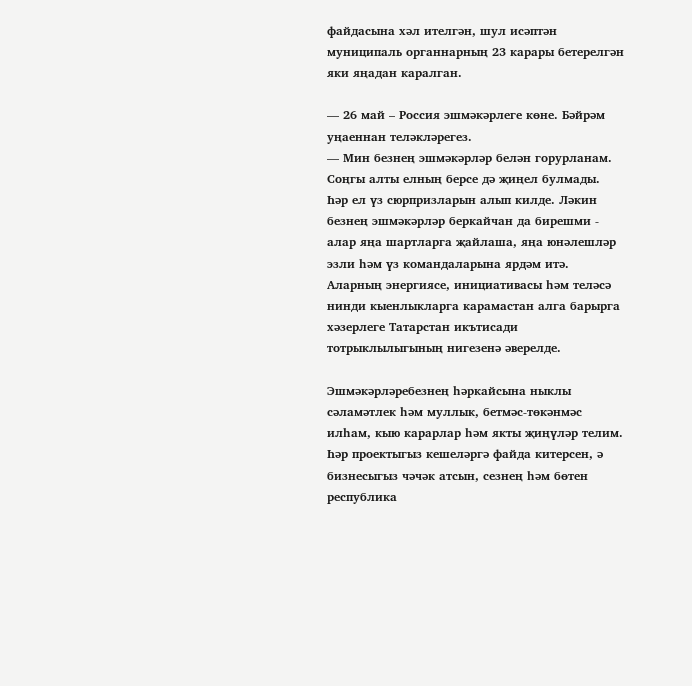файдасына хәл ителгән, шул исәптән муниципаль органнарның 23 карары бетерелгән яки яңадан каралган.

— 26 май – Россия эшмәкәрлеге көне. Бәйрәм уңаеннан теләкләрегез.
— Мин безнең эшмәкәрләр белән горурланам. Соңгы алты елның берсе дә җиңел булмады. Һәр ел үз сюрпризларын алып килде. Ләкин безнең эшмәкәрләр беркайчан да бирешми - алар яңа шартларга җайлаша, яңа юнәлешләр эзли һәм үз командаларына ярдәм итә. Аларның энергиясе, инициативасы һәм теләсә нинди кыенлыкларга карамастан алга барырга хәзерлеге Татарстан икътисади тотрыклылыгының нигезенә әверелде.

Эшмәкәрләребезнең һәркайсына ныклы сәламәтлек һәм муллык, бетмәс-төкәнмәс илһам, кыю карарлар һәм якты җиңүләр телим. Һәр проектыгыз кешеләргә файда китерсен, ә бизнесыгыз чәчәк атсын, сезнең һәм бөтен республика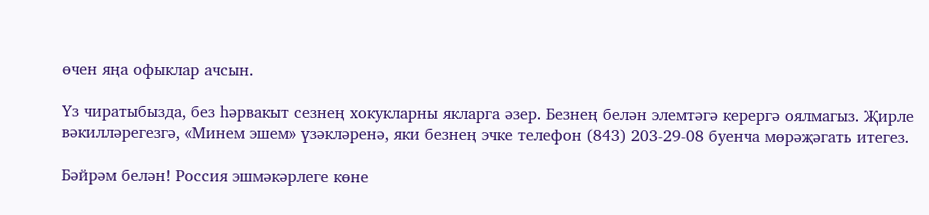өчен яңа офыклар ачсын.

Үз чиратыбызда, без һәрвакыт сезнең хокукларны якларга әзер. Безнең белән элемтәгә керергә оялмагыз. Җирле вәкилләрегезгә, «Минем эшем» үзәкләренә, яки безнең эчке телефон (843) 203-29-08 буенча мөрәҗәгать итегез.

Бәйрәм белән! Россия эшмәкәрлеге көне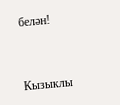белән!


Кызыклы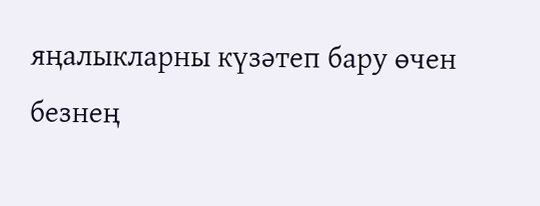яңалыкларны күзәтеп бару өчен безнең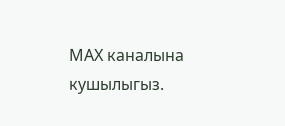МАХ каналына кушылыгыз.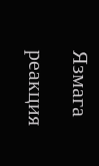Язмага реакция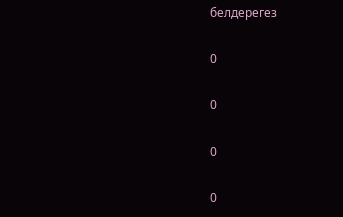белдерегез

0

0

0

0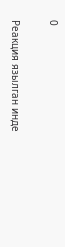0

Реакция язылган инде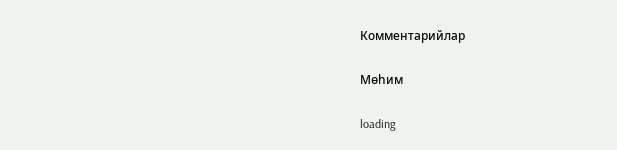Комментарийлар

Мөһим

loading